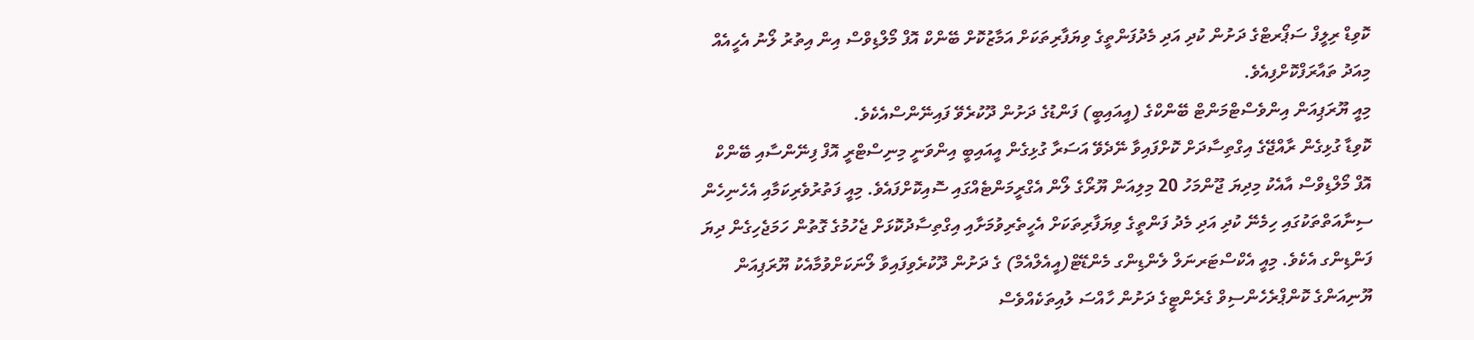ކޮވިޑް ރިލީފް ސަޕޯރޓްގެ ދަށުން ކުދި އަދި މެދުފަންތީގެ ވިޔަފާރިތަކަށް އަމާޒުކޮށް ބޭންކް އޮފް މޯލްޑިވްސް އިން އިތުރު ލޯނު އެހީއެއް މިއަދު ތައާރަފްކޮށްފިއެވެ.
މިއީ ޔޫރަޕިއަން އިންވެސްޓްމަންޓް ބޭންކްގެ (އީއައިބީ) ފަންޑުގެ ދަށުން ދޫކުރެވޭ ފައިނޭންސްއެކެވެ.
ކޮވިޑާ ގުޅިގެން ރާއްޖޭގެ އިގްތިސާދަށް ކޮށްފައިވާ ނޭދެވޭ އަސަރާ ގުޅިގެން އީއައިބީ އިންވަނީ މިނިސްޓްރީ އޮފް ފިނޭންސާއި ބޭންކް އޮފް މޯލްޑިވްސް އާއެކު މިދިޔަ ޖޫންމަހު 20 މިލިއަން ޔޫރޯގެ ލޯން އެގްރީމަންޓެއްގައި ސޮއިކޮށްފައެވެ. މިއީ ފަތުރުވެރިކަމާއި އެހެނިހެން ސިނާއަތްތަކުގައި ހިމެނޭ ކުދި އަދި މެދު ފަންތީގެ ވިޔަފާރިތަކަށް އެހީތެރިވުމަށާއި އިގްތިސާދުކޮޅަށް ޖެހުމުގެ ގޮތުން ހަމަޖެހިގެން ދިޔަ ފަންޑިންގ އެކެވެ. މިއީ އެކްސްޓަރނަލް ލެންޑިންގ މެންޑޭޓް(އީއެލްއެމް) ގެ ދަށުން ދޫކުރެވިފައިވާ ލޯނަކަށްވުމާއެކު ޔޫރަޕިއަން ޔޫނިއަންގެ ކޮންޕްރެހެންސިވް ގެރެންޓީގެ ދަށުން ހާއްސަ ލުއިތަކެއްވެސް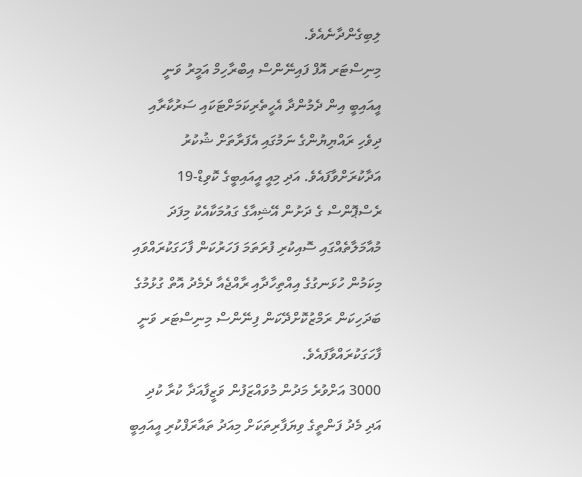ލިބިގެންދާނެއެވެ.
މިނިސްޓަރ އޮފް ފައިނޭންސް އިބްރާހިމް އަމީރު ވަނީ އީއައިބީ އިން ދެމުންދާ އެހީތެރިކަމަށްޓަކައި ސަރުކާރާއި ދިވެހި ރައްޔިޔުންގެ ނަމުގައި އެފަރާތަށް ޝުކުރު އަދާކުރަށްވާފައެވެ. އަދި މިއީ އީއައިބީގެ ކޮވިޑް-19 ރެސްޕޮންސް ގެ ދަށުން އޭޝިއާގެ ގައުމަކާއެކު މިފަދަ މުއާމަލާތެއްގައި ސޮއިކުރި ފުރަތަމަ ފަހަރުކަން ފާހަގަކުރައްވައި މިކަމުން ހުޅަނގުގެ އިއްތިހާދާއި ރާއްޖެއާ ދެމެދު އޮތް ގުޅުމުގެ ބަދަހިކަން ރަމްޒުކޮށްދޭކަން ފިނޭންސް މިނިސްޓަރ ވަނީ ފާހަގަކުރައްވާފައެވެ.
3000 އަށްވުރެ މަދުން މުވައްޒަފުން ވަޒީފާއަދާ ކުރާ ކުދި އަދި މެދު ފަންތީގެ ވިޔަފާރިތަކަށް މިއަދު ތައާރަފްކުރި އީއައިބީ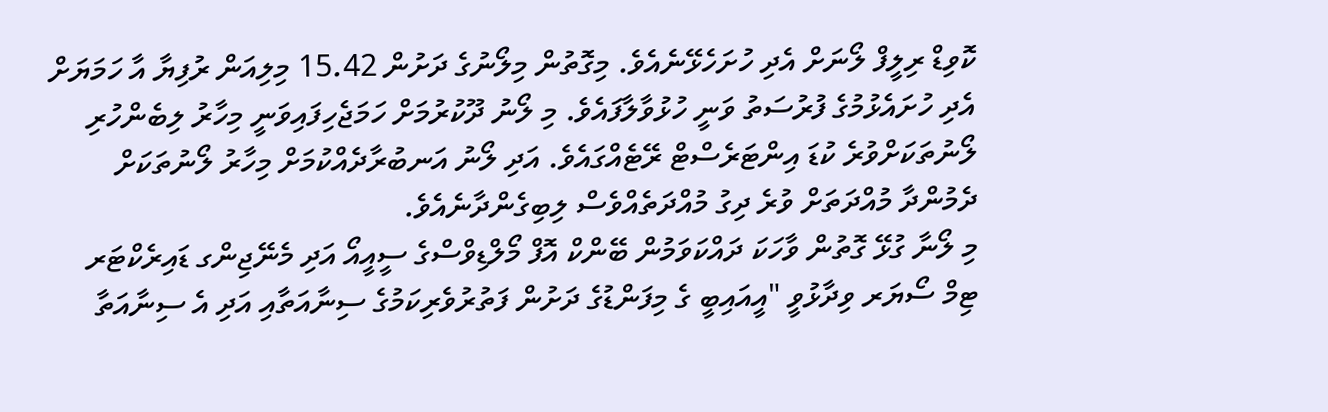ކޮވިޑް ރިލީފް ލޯނަށް އެދި ހުށަހެޅޭނެއެވެ. މިގޮތުން މިލޯނުގެ ދަށުން 15.42 މިލިއަން ރުފިޔާ އާ ހަމަޔަށް އެދި ހުށައެޅުމުގެ ފުރުސަތު ވަނީ ހުޅުވާލާފައެވެ. މި ލޯނު ދޫކުރުމަށް ހަމަޖެހިފައިވަނީ މިހާރު ލިބެންހުރި ލޯނުތަކަށްވުރެ ކުޑަ އިންޓަރެސްޓް ރޭޓެއްގައެވެ. އަދި ލޯނު އަނބުރާދެއްކުމަށް މިހާރު ލޯނުތަކަށް ދެމުންދާ މުއްދަތަށް ވުރެ ދިގު މުއްދަތެއްވެސް ލިބިގެންދާނެއެވެ.
މި ލޯނާ ގުޅޭ ގޮތުން ވާހަކަ ދައްކަވަމުން ބޭންކް އޮފް މޯލްޑިވްސްގެ ސީއީއޯ އަދި މެނޭޖިންގ ޑައިރެކްޓަރ ޓިމް ސޯޔަރ ވިދާޅުވީ "އީއައިބީ ގެ މިފަންޑުގެ ދަށުން ފަތުރުވެރިކަމުގެ ސިނާއަތާއި އަދި އެ ސިނާއަތާ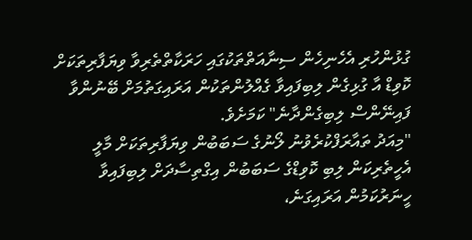ގުޅުންހުރި އެހެނިހެން ސިނާއަތްތަކުގައި ހަރަކާތްތެރިވާ ވިޔަފާރިތަކަށް ކޮވިޑް އާ ގުޅިގެން ލިބިފައިވާ ގެއްލުންތަކުން އަރައިގަތުމަށް ބޭނުންވާ ފައިނޭންސް ލިބިގެންދާނެ" ކަމަށެވެ.
"މިއަދު ތައާރަފްކުރެވުނު ލޯނުގެ ސަބަބުން ވިޔަފާރިތަކަށް މާލީ އެހީތެރިކަން ލިބި ކޮވިޑްގެ ސަބަބުން އިގްތިސާދަށް ލިބިފައިވާ ހީނަރުކަމުން އަރައިގަނެ،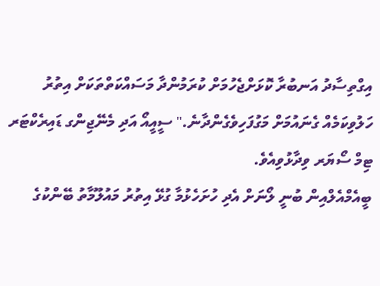އިގްތިސާދު އަނބުރާ ކޮޅަށްޖެހުމަށް ކުރަމުންދާ މަސައްކަތްތަކަށް އިތުރު ހަލުވިކަމެއް ގެނައުމަށް މަގުފަހިވެގެންދާނެ." ސީއީއޯ އަދި މެނޭޖިންގ ޑައިރެކްޓަރ ޓިމް ސޯޔަރ ވިދާޅުވިއެވެ.
ބީއެމްއެލްއިން ބުނީ ލޯނަށް އެދި ހުށަހެޅުމާ ގުޅޭ އިތުރު މައުލޫމާތު ބޭންކުގެ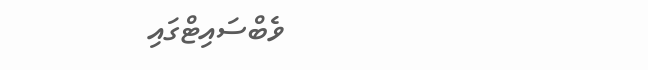ވެބްސައިޓްގައި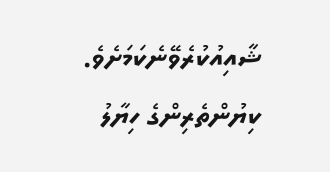ޝާއިއުކުރެވޭނެކަމަށެވެ.
ކިޔުންތެރިންގެ ހިޔާލު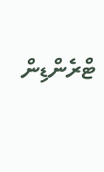ޓްރެންޑިން